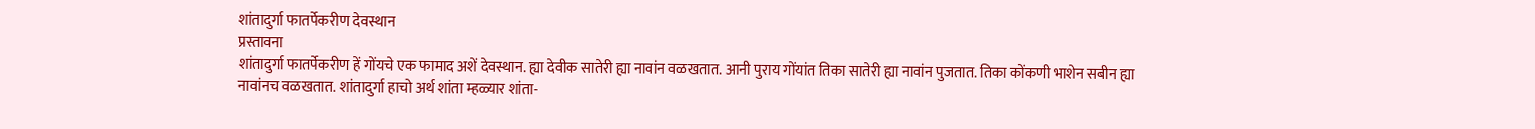शांतादुर्गा फातर्पेकरीण देवस्थान
प्रस्तावना
शांतादुर्गा फातर्पेकरीण हें गोंयचे एक फामाद अशें देवस्थान. ह्या देवीक सातेरी ह्या नावांन वळखतात. आनी पुराय गोंयांत तिका सातेरी ह्या नावांन पुजतात. तिका कोंकणी भाशेन सबीन ह्या नावांनच वळखतात. शांतादुर्गा हाचो अर्थ शांता म्हळ्यार शांता-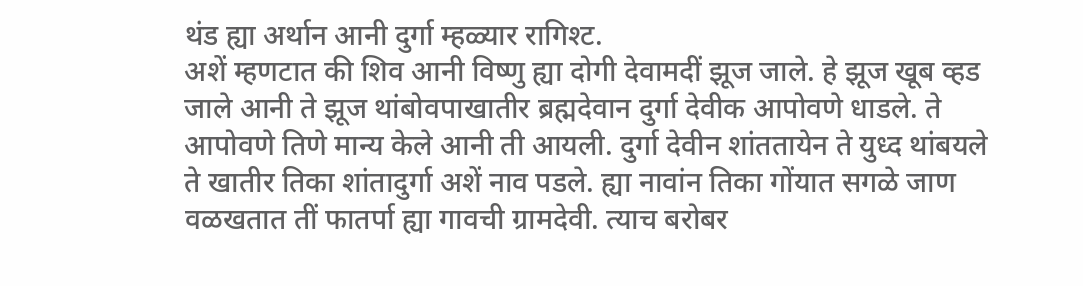थंड ह्या अर्थान आनी दुर्गा म्हळ्यार रागिश्ट.
अशें म्हणटात की शिव आनी विष्णु ह्या दोगी देवामदीं झूज जाले. हे झूज खूब व्हड जाले आनी ते झूज थांबोवपाखातीर ब्रह्मदेवान दुर्गा देवीक आपोवणे धाडले. ते आपोवणे तिणे मान्य केले आनी ती आयली. दुर्गा देवीन शांततायेन ते युध्द थांबयले ते खातीर तिका शांतादुर्गा अशें नाव पडले. ह्या नावांन तिका गोंयात सगळे जाण वळखतात तीं फातर्पा ह्या गावची ग्रामदेवी. त्याच बरोबर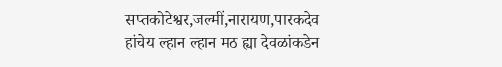सप्तकोटेश्वर,जल्मीं,नारायण,पारकदेव हांचेय ल्हान ल्हान मठ ह्या देवळांकडेन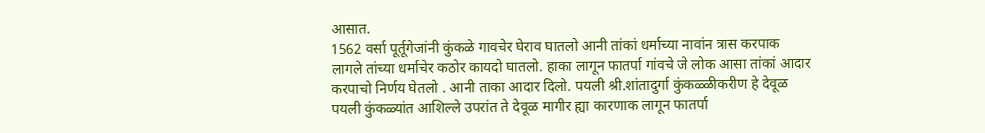आसात.
1562 वर्सा पूर्तूगेजांनी कुंकळे गावचेर घेराव घातलो आनी तांकां धर्माच्या नावांन त्रास करपाक लागले तांच्या धर्माचेर कठोर कायदो घातलो. हाका लागून फातर्पा गांवचे जे लोक आसा तांकां आदार करपाचो निर्णय घेतलो . आनी ताका आदार दिलो. पयली श्री.शांतादुर्गा कुंकळ्ळीकरीण हे देवूळ पयली कुंकळ्यांत आशिल्ले उपरांत ते देवूळ मागीर ह्या कारणाक लागून फातर्पा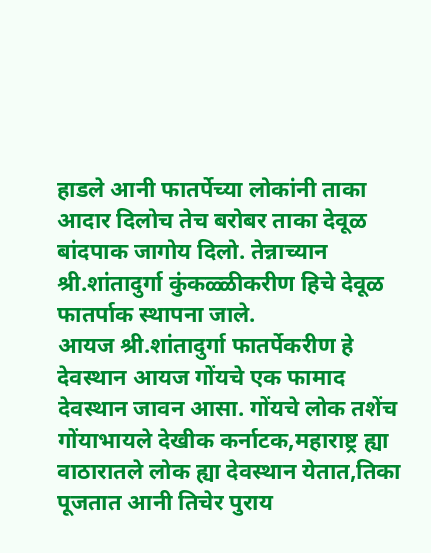हाडले आनी फातर्पेच्या लोकांनी ताका आदार दिलोच तेच बरोबर ताका देवूळ बांदपाक जागोय दिलो. तेन्नाच्यान श्री.शांतादुर्गा कुंकळ्ळीकरीण हिचे देवूळ फातर्पाक स्थापना जाले.
आयज श्री.शांतादुर्गा फातर्पेकरीण हे देवस्थान आयज गोंयचे एक फामाद देवस्थान जावन आसा. गोंयचे लोक तशेंच गोंयाभायले देखीक कर्नाटक,महाराष्ट्र ह्या वाठारातले लोक ह्या देवस्थान येतात,तिका पूजतात आनी तिचेर पुराय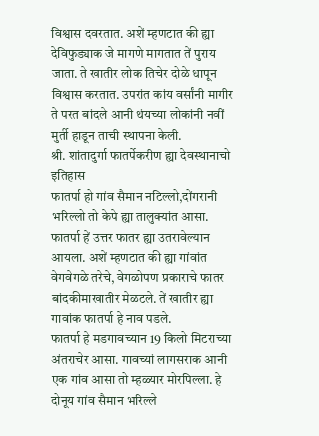विश्वास दवरतात. अशें म्हणटात की ह्या देविफुड्याक जे मागणे मागतात तें पुराय जाता. ते खातीर लोक तिचेर दोळे धापून विश्वास करतात. उपरांत कांय वर्सांनी मागीर ते परत बांदले आनी थंयच्या लोकांनी नवीं मुर्ती हाडून ताची स्थापना केली.
श्री. शांतादुर्गा फातर्पेकरीण ह्या देवस्थानाचो इतिहास
फातर्पा हो गांव सैमान नटिल्लो,दोंगरानी भरिल्लो तो केपे ह्या तालुक्यांत आसा. फातर्पा हें उत्तर फातर ह्या उतरावेल्यान आयला. अशें म्हणटात की ह्या गांवांत वेगवेगळे तरेचे, वेगळोपण प्रकाराचे फातर बांदकीमाखातीर मेळटले. तें खातीर ह्या गावांक फातर्पा हे नाव पडले.
फातर्पा हे मडगावच्यान 19 किलो मिटराच्या अंतराचेर आसा. गावच्यां लागसराक आनी एक गांव आसा तो म्हळ्यार मोरपिल्ला. हे दोनूय गांव सैमान भरिल्ले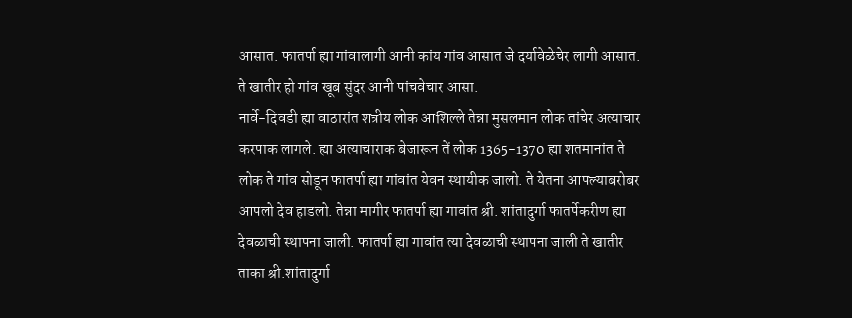आसात. फातर्पा ह्या गांवालागी आनी कांय गांव आसात जे दर्यावेळेचेर लागी आसात. ते खातीर हो गांव खूब सुंदर आनी पांचवेचार आसा.
नार्वे-दिवडी ह्या वाठारांत शत्रीय लोक आशिल्ले तेन्ना मुसलमान लोक तांचेर अत्याचार करपाक लागले. ह्या अत्याचाराक बेजारून तें लोक 1365-1370 ह्या शतमानांत ते लोक ते गांव सोडून फातर्पा ह्या गांवांत येवन स्थायीक जालो. ते येतना आपल्याबरोबर आपलो देव हाडलो. तेन्ना मागीर फातर्पा ह्या गावांत श्री. शांतादुर्गा फातर्पेकरीण ह्या देवळाची स्थापना जाली. फातर्पा ह्या गावांत त्या देवळाची स्थापना जाली ते खातीर ताका श्री.शांतादुर्गा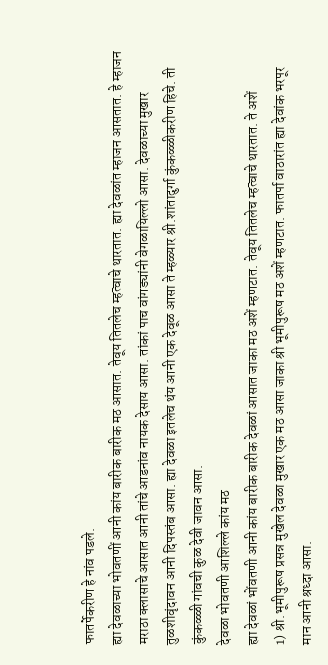फातर्पेकरीण हे नांव पडले.
ह्या देवळाच्या भोवतणीं आनी कांय बारीक बारीक मठ आसात. तेवूय तितलेच म्हत्वाचे थारतात. ह्या देवळांत म्हाजन आसतात. हे म्हाजन मराठा क्लासाचे आसात आनी तांचे आडनांव नायक देसाय आसा. तांकां पाच वांगड्यांनी वेगळायिल्लो आसा. देवळाच्या मुखार तुळशीवृंदावन आनी दिपस्तंब आसा. ह्या देवळा इतलेच थंय आनी एक देवूळ आसा ते म्हळ्यार श्री.शांतादुर्गा कुंकळ्ळीकरीण हिचे. ती कुंकळ्ळी गांवची कुळ देवी जावन आसा.
देवळा भोवतणी आशिल्ले कांय मठ
ह्या देवळां भोंवतणी आनी कांय बारीक बारीक देवळां आसात जाका मठ अशें म्हणटात. तेवूय तितलेच म्हत्वाचे थारतात. ते अशें
1) श्री.भूमीपुरूष प्रसन्न मुखेल देवळा मुखार एक मठ आसा जाका श्री भूमीपुरूष मठ अशें म्हणटात. फातर्पा वाठारांत ह्या देवांक भरपूर मान आनी श्रध्दा आसा.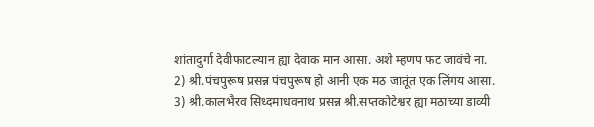शांतादुर्गा देवीफाटल्यान ह्या देवाक मान आसा. अशे म्हणप फट जावंचे ना.
2) श्री.पंचपुरूष प्रसन्न पंचपुरूष हो आनी एक मठ जातूंत एक लिंगय आसा.
3) श्री.कालभैरव सिध्दमाधवनाथ प्रसन्न श्री.सप्तकोटेश्वर ह्या मठाच्या डाव्यी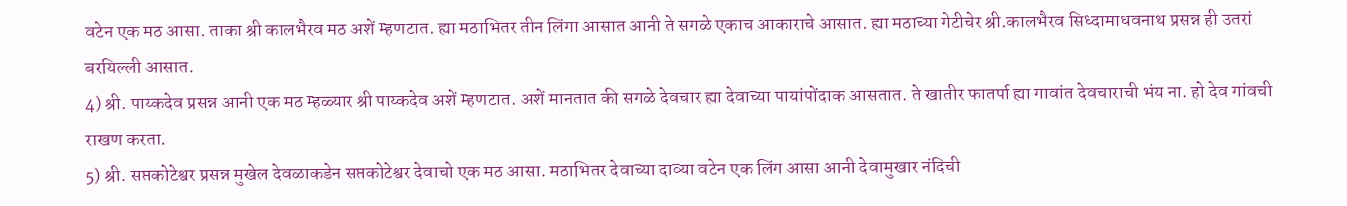वटेन एक मठ आसा. ताका श्री कालभैरव मठ अशें म्हणटात. ह्या मठाभितर तीन लिंगा आसात आनी ते सगळे एकाच आकाराचे आसात. ह्या मठाच्या गेटीचेर श्री.कालभैरव सिध्दामाधवनाथ प्रसन्न ही उतरां बरयिल्ली आसात.
4) श्री. पाय्कदेव प्रसन्न आनी एक मठ म्हळ्यार श्री पाय्कदेव अशें म्हणटात. अशें मानतात की सगळे देवचार ह्या देवाच्या पायांपोंदाक आसतात. ते खातीर फातर्पा ह्या गावांत देवचाराची भंय ना. हो देव गांवची राखण करता.
5) श्री. सप्तकोटेश्वर प्रसन्न मुखेल देवळाकडेन सप्तकोटेश्वर देवाचो एक मठ आसा. मठाभितर देवाच्या दाव्या वटेन एक लिंग आसा आनी देवामुखार नंदिची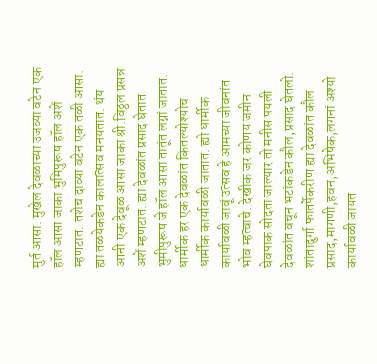मुर्त आसा. मुखेल देवळाच्या उजव्या वटेन एक हॉल आसा जाका भुमिपुरूष हॉल अशें म्हणटात. तशेच दाव्या वटेन एक तळी आसा. ह्या तळयेकडेन कालात्सव मनयतात. थंय आनी एक देवूळ आसा जाका श्री.विठ्ठल प्रसन्न अशें म्हणटात. ह्या देवळांत प्रसाद घेतात भुमीपुरूष जे हॉल आसा तातूंत लग्नां जातात.
धार्मीक हर एक देवळांत कितल्योश्योच धार्मीक कार्यावळी जातात. ह्यो धार्मीक कार्यावळी जावूं उत्सव हे आमच्या जीवनांत भोव म्हत्वाचे. देखीक जर कोणय जमीन घेवपाक सोदता जाल्यार तो मनीस पयली देवळांत वचून भटांकडेन कौल,प्रसाद घेतलो. शांतादुर्गा फातर्पेकरीण ह्या देवळांत कौल प्रसाद,मागणी,हवन,अभिषेक,लगनां अश्यो कार्यावळी जायत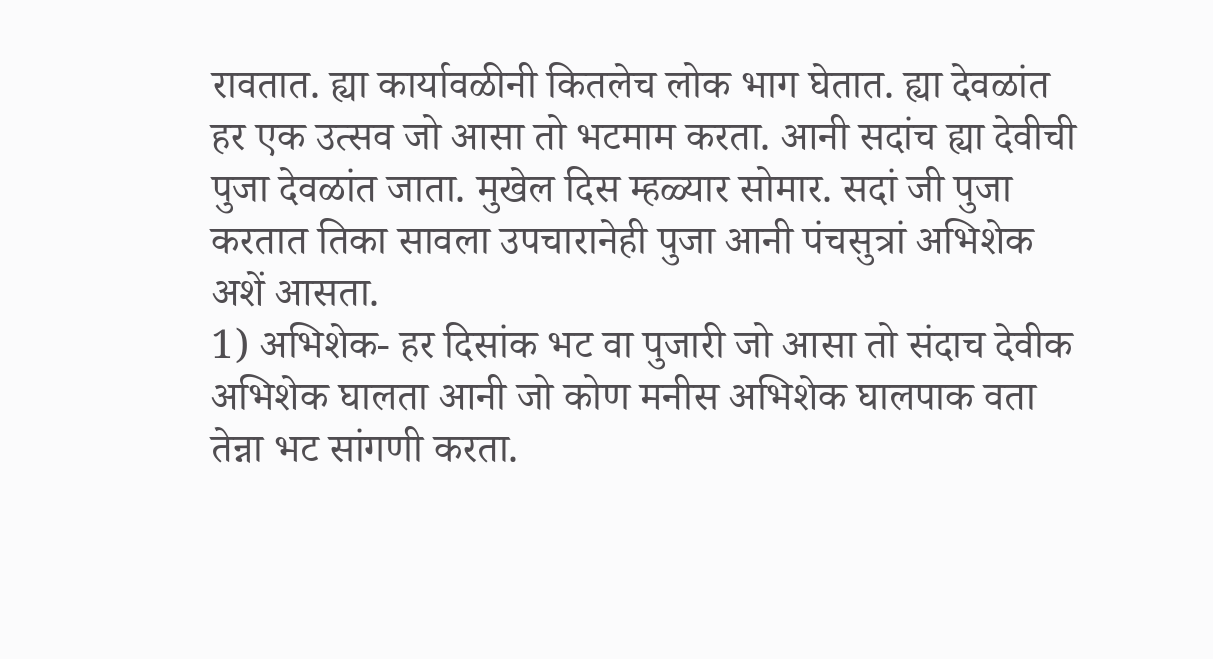रावतात. ह्या कार्यावळीनी कितलेच लोक भाग घेतात. ह्या देवळांत हर एक उत्सव जो आसा तो भटमाम करता. आनी सदांच ह्या देवीची पुजा देवळांत जाता. मुखेल दिस म्हळ्यार सोमार. सदां जी पुजा करतात तिका सावला उपचारानेही पुजा आनी पंचसुत्रां अभिशेक अशें आसता.
1) अभिशेक- हर दिसांक भट वा पुजारी जो आसा तो संदाच देवीक अभिशेक घालता आनी जो कोण मनीस अभिशेक घालपाक वता तेन्ना भट सांगणी करता.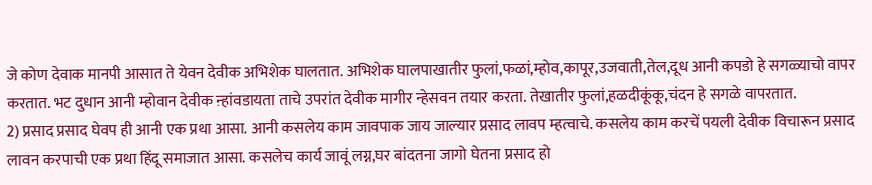जे कोण देवाक मानपी आसात ते येवन देवीक अभिशेक घालतात. अभिशेक घालपाखातीर फुलां,फळां,म्होव,कापूर,उजवाती,तेल,दूध आनी कपडो हे सगळ्याचो वापर करतात. भट दुधान आनी म्होवान देवीक ऩ्हांवडायता ताचे उपरांत देवीक मागीर न्हेसवन तयार करता. तेखातीर फुलां,हळदीकूंकू,चंदन हे सगळे वापरतात.
2) प्रसाद प्रसाद घेवप ही आनी एक प्रथा आसा. आनी कसलेय काम जावपाक जाय जाल्यार प्रसाद लावप म्हत्वाचे. कसलेय काम करचें पयली देवीक विचारून प्रसाद लावन करपाची एक प्रथा हिंदू समाजात आसा. कसलेच कार्य जावूं लग्न,घर बांदतना जागो घेतना प्रसाद हो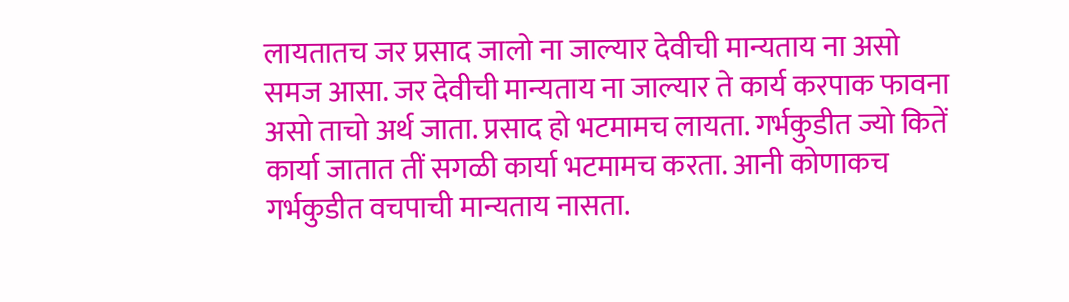लायतातच जर प्रसाद जालो ना जाल्यार देवीची मान्यताय ना असो समज आसा. जर देवीची मान्यताय ना जाल्यार ते कार्य करपाक फावना असो ताचो अर्थ जाता. प्रसाद हो भटमामच लायता. गर्भकुडीत ज्यो कितें कार्या जातात तीं सगळी कार्या भटमामच करता. आनी कोणाकच गर्भकुडीत वचपाची मान्यताय नासता.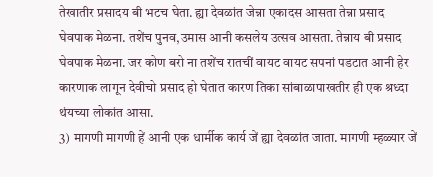तेखातीर प्रसादय बी भटच घेता. ह्या देवळांत जेन्ना एकादस आसता तेन्ना प्रसाद घेवपाक मेळना. तशेंच पुनव,उमास आनी कसलेय उत्सव आसता. तेन्नाय बी प्रसाद घेवपाक मेळना. जर कोण बरो ना तशेंच रातचीं वायट वायट सपनां पडटात आनी हेर कारणाक लागून देवीचो प्रसाद हो घेतात कारण तिका सांबाळापाखतीर ही एक श्रध्दा थंयच्या लोकांत आसा.
3) मागणी मागणी हें आनी एक धार्मीक कार्य जें ह्या देवळांत जाता. मागणी म्हळ्यार जें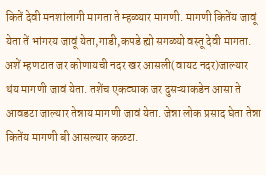कितें देवी मनशांलागी मागता ते म्हळ्यार मागणी. मागणी कितेंय जावूं येता तें भांगरय जावूं येता,गाडी,कपडे ह्यो सगळ्यो वस्तू देवी मागता. अशें म्हणटात जर कोणायची नदर खर आसली(वायट नदर)जाल्यार थंय मागणी जावं येता. तशेंच एकट्याक जर दुसऱ्याकडेन आसा ते आवडटा जाल्यार तेन्नाय मागणी जावं येता. जेन्ना लोक प्रसाद घेता तेन्ना कितेंय मागणी बी आसल्यार कळटा.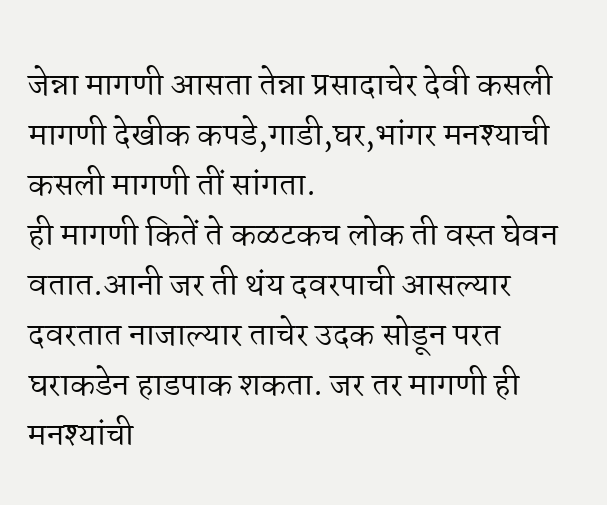जेन्ना मागणी आसता तेन्ना प्रसादाचेर देवी कसली मागणी देखीक कपडे,गाडी,घर,भांगर मनश्याची कसली मागणी तीं सांगता.
ही मागणी कितें ते कळटकच लोक ती वस्त घेवन वतात.आनी जर ती थंय दवरपाची आसल्यार दवरतात नाजाल्यार ताचेर उदक सोडून परत घराकडेन हाडपाक शकता. जर तर मागणी ही मनश्यांची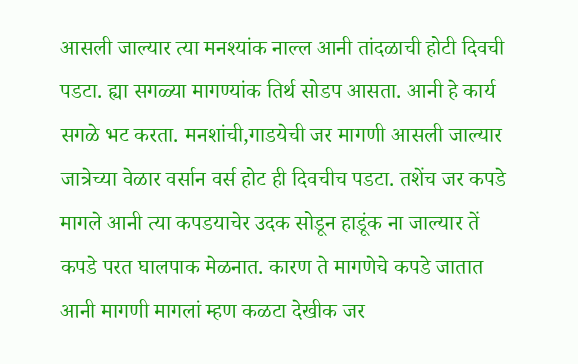आसली जाल्यार त्या मनश्यांक नाल्ल आनी तांदळाची होटी दिवची पडटा. ह्या सगळ्या मागण्यांक तिर्थ सोडप आसता. आनी हे कार्य सगळे भट करता. मनशांची,गाडयेची जर मागणी आसली जाल्यार जात्रेच्या वेळार वर्सान वर्स होट ही दिवचीच पडटा. तशेंच जर कपडे मागले आनी त्या कपडयाचेर उदक सोडून हाडूंक ना जाल्यार तें कपडे परत घालपाक मेळनात. कारण ते मागणेचे कपडे जातात आनी मागणी मागलां म्हण कळटा देखीक जर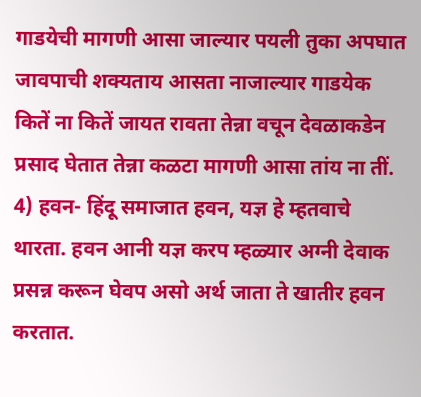गाडयेची मागणी आसा जाल्यार पयली तुका अपघात जावपाची शक्यताय आसता नाजाल्यार गाडयेक कितें ना कितें जायत रावता तेन्ना वचून देवळाकडेन प्रसाद घेतात तेन्ना कळटा मागणी आसा तांय ना तीं.
4) हवन- हिंदू समाजात हवन, यज्ञ हे म्हतवाचे थारता. हवन आनी यज्ञ करप म्हळ्यार अग्नी देवाक प्रसन्न करून घेवप असो अर्थ जाता ते खातीर हवन करतात.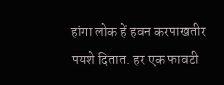हांगा लोक हें हवन करपाखतीर पयशे दितात. हर एक फावटी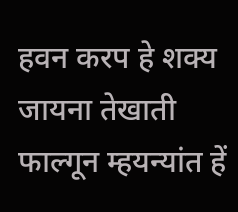हवन करप हे शक्य जायना तेखाती फाल्गून म्हयन्यांत हें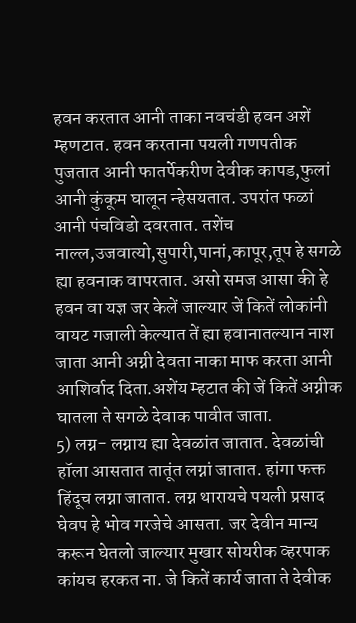हवन करतात आनी ताका नवचंडी हवन अशें म्हणटात. हवन करताना पयली गणपतीक पुजतात आनी फातर्पेकरीण देवीक कापड,फुलां आनी कुंकूम घालून न्हेसयतात. उपरांत फळां आनी पंचविडो दवरतात. तशेंच नाल्ल,उजवात्यो,सुपारी,पानां,कापूर,तूप हे सगळे ह्या हवनाक वापरतात. असो समज आसा की हे हवन वा यज्ञ जर केलें जाल्यार जें कितें लोकांनी वायट गजाली केल्यात तें ह्या हवानातल्यान नाश जाता आनी अग्नी देवता नाका माफ करता आनी आशिर्वाद दिता.अशेंय म्हटात की जें कितें अग्नीक घातला ते सगळे देवाक पावीत जाता.
5) लग्न- लग्नाय ह्या देवळांत जातात. देवळांची हॉला आसतात तातूंत लग्नां जातात. हांगा फक्त हिंदूच लग्ना जातात. लग्न थारायचे पयली प्रसाद घेवप हे भोव गरजेचे आसता. जर देवीन मान्य करून घेतलो जाल्यार मुखार सोयरीक व्हरपाक कांयच हरकत ना. जे कितें कार्य जाता ते देवीक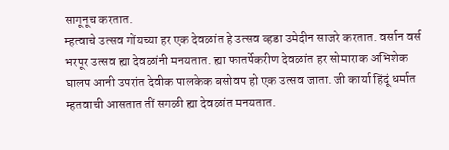सागूनूच करतात.
म्हत्वाचे उत्सव गोंयच्या हर एक देवळांत हे उत्सव व्हडा उमेदीन साजरे करतात. वर्सान वर्स भरपूर उत्सव ह्या देवळांनी मनयतात. ह्या फातर्पेकरीण देवळांत हर सोमाराक अभिशेक घालप आनी उपरांत देवीक पालकेक बसोवप हो एक उत्सव जाता. जी कार्या हिंदूं धर्मात म्हतवाची आसतात तीं सगळी ह्या देवळांत मनयतात.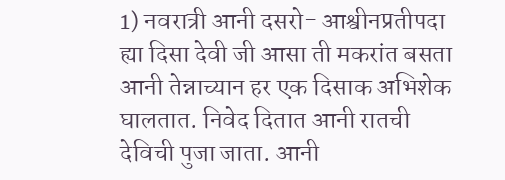1) नवरात्री आनी दसरो- आश्वीनप्रतीपदा ह्या दिसा देवी जी आसा ती मकरांत बसता आनी तेन्नाच्यान हर एक दिसाक अभिशेक घालतात. निवेद दितात आनी रातची देविची पुजा जाता. आनी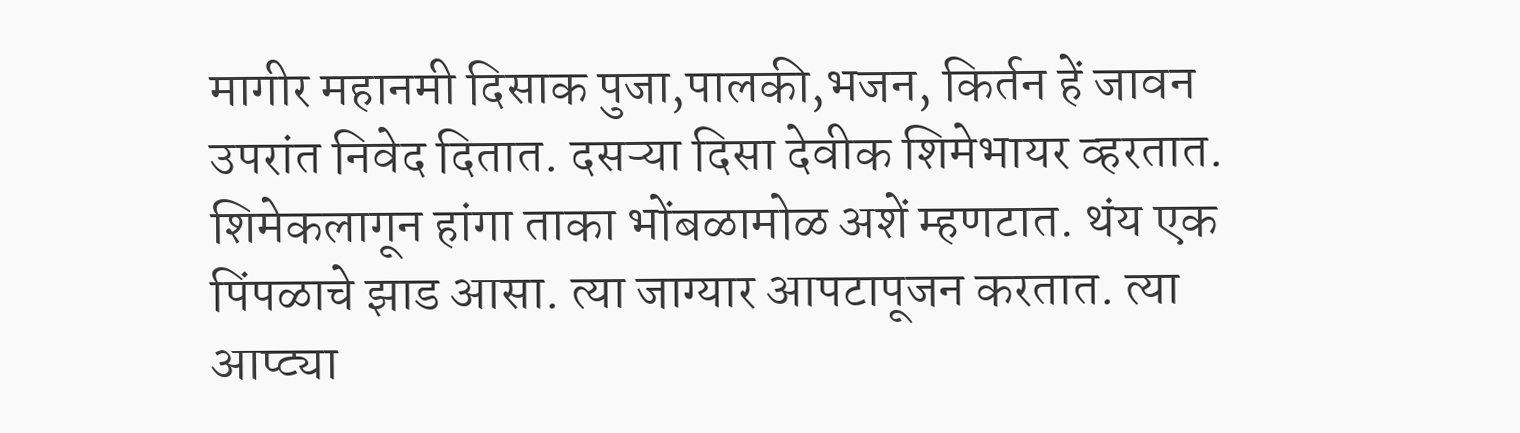मागीर महानमी दिसाक पुजा,पालकी,भजन, किर्तन हें जावन उपरांत निवेद दितात. दसऱ्या दिसा देवीक शिमेभायर व्हरतात. शिमेकलागून हांगा ताका भोंबळामोळ अशें म्हणटात. थंय एक पिंपळाचे झाड आसा. त्या जाग्यार आपटापूजन करतात. त्या आप्ट्या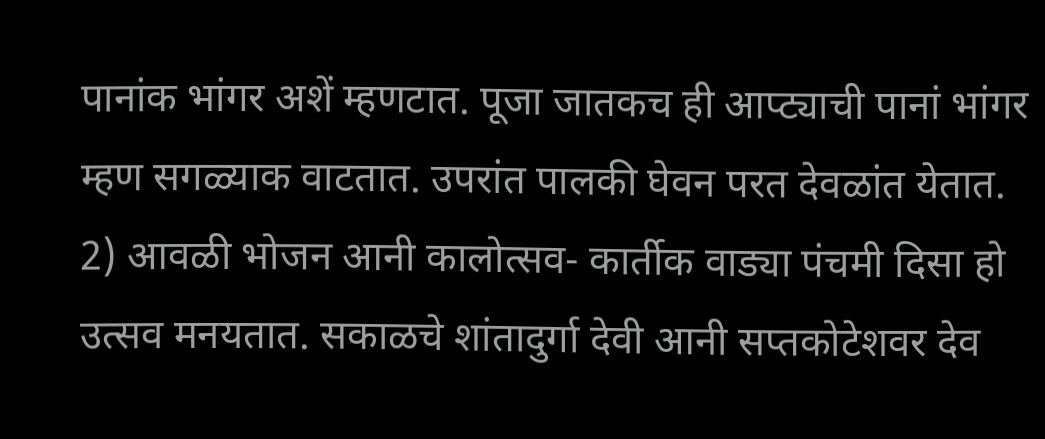पानांक भांगर अशें म्हणटात. पूजा जातकच ही आप्ट्याची पानां भांगर म्हण सगळ्याक वाटतात. उपरांत पालकी घेवन परत देवळांत येतात.
2) आवळी भोजन आनी कालोत्सव- कार्तीक वाड्या पंचमी दिसा हो उत्सव मनयतात. सकाळचे शांतादुर्गा देवी आनी सप्तकोटेशवर देव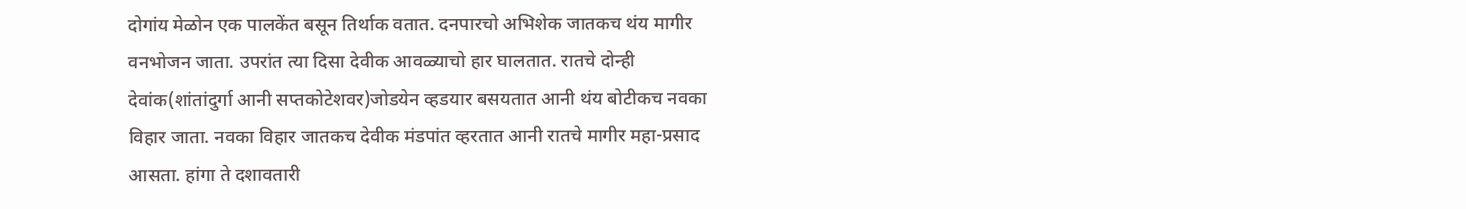दोगांय मेळोन एक पालकेंत बसून तिर्थाक वतात. दनपारचो अभिशेक जातकच थंय मागीर वनभोजन जाता. उपरांत त्या दिसा देवीक आवळ्याचो हार घालतात. रातचे दोन्ही देवांक(शांतांदुर्गा आनी सप्तकोटेशवर)जोडयेन व्हडयार बसयतात आनी थंय बोटीकच नवका विहार जाता. नवका विहार जातकच देवीक मंडपांत व्हरतात आनी रातचे मागीर महा-प्रसाद आसता. हांगा ते दशावतारी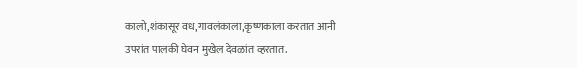कालो,शंकासूर वध,गावलंकाला,कृष्णकाला करतात आनी उपरांत पालकी घेवन मुखेल देवळांत व्हरतात.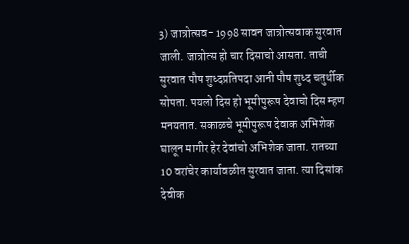3) जात्रोत्सव- 1998 सावन जात्रोत्सवाक सुरवात जाली. जात्रोत्स हो चार दिसाचो आसता. ताची सुरवात पौष शुध्दप्रतिपदा आनी पौष शुध्द चतुर्थीक सोपता. पयलो दिस हो भूमीपुरूष देवाचो दिस म्हण मनयतात. सकाळचे भूमीपुरूष देवाक अभिशेक घालून मागीर हेर देवांचो अभिशेक जाता. रातच्या 10 वरांचेर कार्यावळीत सुरवात जाता. त्या दिसांक देवीक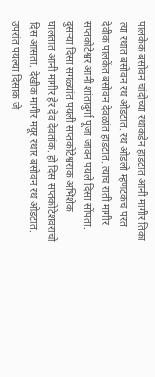पालकेक बसोवन चांदोच्या रथाकडेन हाडटात आनी मागीर तिका त्या रथात बसोवन रथ ओडटात. रथ ओडलो म्हणटकच परत देवीक पालकेंत बसोवन देवळांत हाडटात. त्याच राती मागीर सप्तकोटेश्वर आनी शांतादुर्गा पूजा जावन पयले दिसा सोंपता. दुसऱ्या दिसा सगळ्यांत पयली सप्तकोटेश्वराक अभिशेक घालतात आनी मागीर हेर देव देवतांक. हो दिस सप्तकोटेशवराचो दिस आसता. देखीक मागीर मयूर रथार बसोवन रथ ओडटात. उपरांत पयल्या दिसाक जे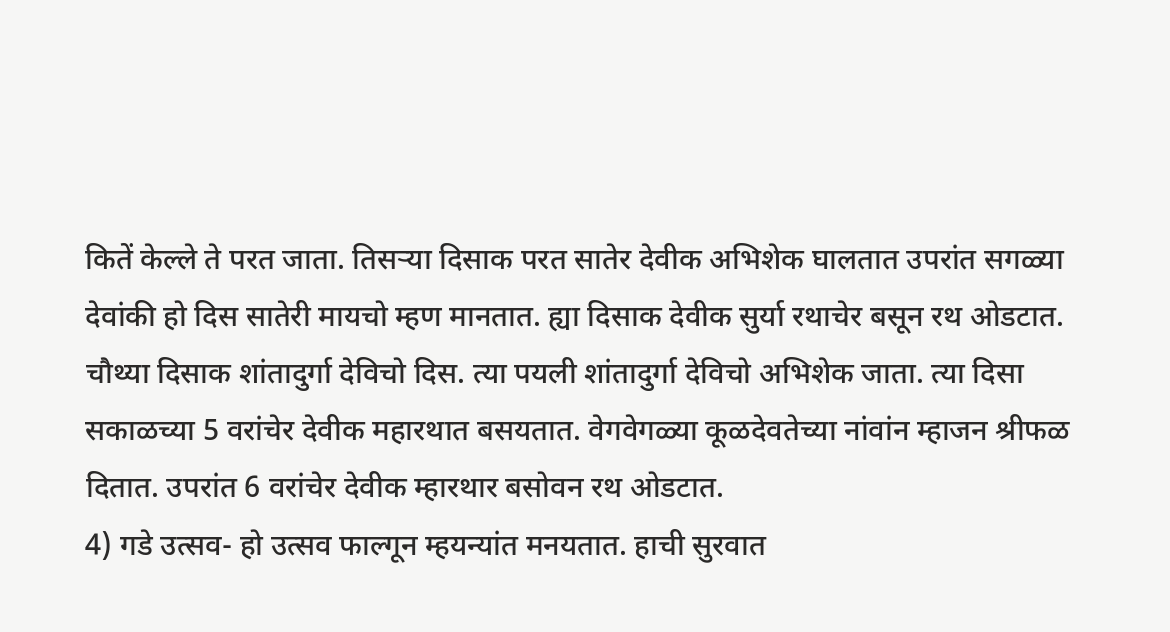कितें केल्ले ते परत जाता. तिसऱ्या दिसाक परत सातेर देवीक अभिशेक घालतात उपरांत सगळ्या देवांकी हो दिस सातेरी मायचो म्हण मानतात. ह्या दिसाक देवीक सुर्या रथाचेर बसून रथ ओडटात. चौथ्या दिसाक शांतादुर्गा देविचो दिस. त्या पयली शांतादुर्गा देविचो अभिशेक जाता. त्या दिसा सकाळच्या 5 वरांचेर देवीक महारथात बसयतात. वेगवेगळ्या कूळदेवतेच्या नांवांन म्हाजन श्रीफळ दितात. उपरांत 6 वरांचेर देवीक म्हारथार बसोवन रथ ओडटात.
4) गडे उत्सव- हो उत्सव फाल्गून म्हयन्यांत मनयतात. हाची सुरवात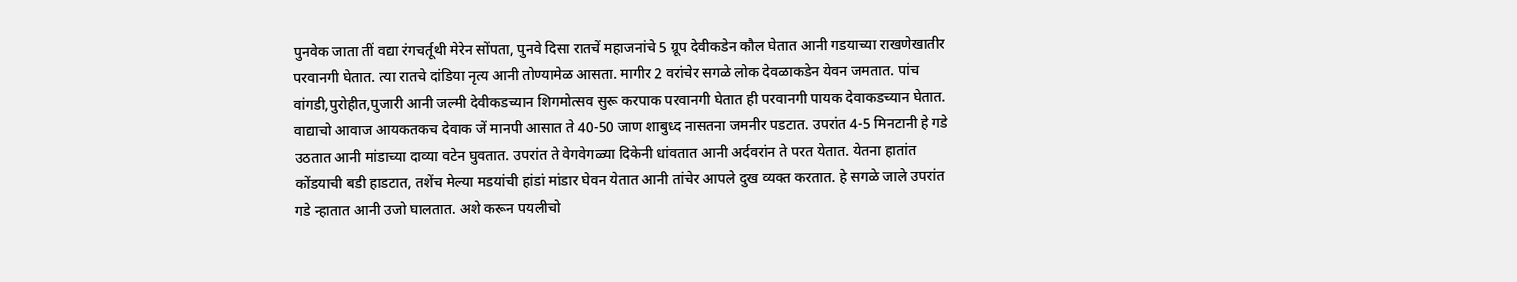पुनवेक जाता तीं वद्या रंगचर्तूथी मेरेन सोंपता, पुनवे दिसा रातचें महाजनांचे 5 ग्रूप देवीकडेन कौल घेतात आनी गडयाच्या राखणेखातीर परवानगी घेतात. त्या रातचे दांडिया नृत्य आनी तोण्यामेळ आसता. मागीर 2 वरांचेर सगळे लोक देवळाकडेन येवन जमतात. पांच वांगडी,पुरोहीत,पुजारी आनी जल्मी देवीकडच्यान शिगमोत्सव सुरू करपाक परवानगी घेतात ही परवानगी पायक देवाकडच्यान घेतात. वाद्याचो आवाज आयकतकच देवाक जें मानपी आसात ते 40-50 जाण शाबुध्द नासतना जमनीर पडटात. उपरांत 4-5 मिनटानी हे गडे उठतात आनी मांडाच्या दाव्या वटेन घुवतात. उपरांत ते वेगवेगळ्या दिकेनी धांवतात आनी अर्दवरांन ते परत येतात. येतना हातांत कोंडयाची बडी हाडटात, तशेंच मेल्या मडयांची हांडां मांडार घेवन येतात आनी तांचेर आपले दुख व्यक्त करतात. हे सगळे जाले उपरांत गडे न्हातात आनी उजो घालतात. अशे करून पयलीचो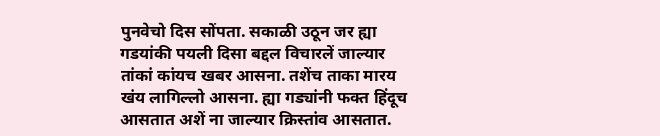पुनवेचो दिस सोंपता. सकाळी उठून जर ह्या गडयांकी पयली दिसा बद्दल विचारलें जाल्यार तांकां कांयच खबर आसना. तशेंच ताका मारय खंय लागिल्लो आसना. ह्या गड्यांनी फक्त हिंदूच आसतात अशें ना जाल्यार क्रिस्तांव आसतात.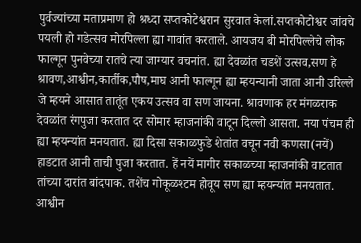पुर्वज्यांच्या मताप्रमाण हो श्रध्दा सप्तकोटेश्वरान सुरवात केलां.सप्तकोटोश्वर जांवचे पयली हो गडेत्सव मोरपिल्ला ह्या गावांत करताले. आयजय बी मोरपिल्लेचे लोक फाल्गून पुनवेच्या रातचे त्या जाग्यार वचनांत. ह्या देवळांत चडशें उत्सव,सण हे श्रावण,आश्वीन,कार्तीक,पौष,माघ आनी फाल्गून ह्या म्हयन्यानी जाता आनी उरिल्ले जे म्हयने आसात तातूंत एकय उत्सव वा सण जायना. श्रावणाक हर मंगळराक देवळांत रंगपुजा करतात दर सोमार म्हाजनांकी वाटून दिल्लो आसता. नया पंचम ही ह्या म्हयन्यांत मनयतात. ह्या दिसा सकाळफुडे शेतांत वचून नवी कणसा(नयें) हाडटात आनी ताची पुजा करतात. हें नयें मागीर सकाळच्या म्हाजनांकी वाटतात तांच्या दारांत बांदपाक. तशेंच गोकूळश्टम होवूय सण ह्या म्हयन्यांत मनयतात.
आश्वीन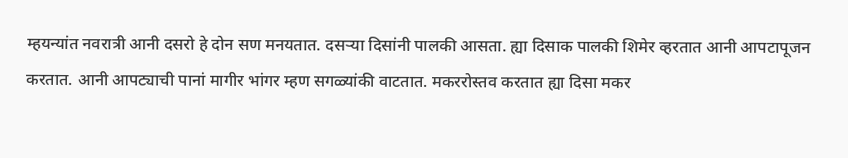म्हयन्यांत नवरात्री आनी दसरो हे दोन सण मनयतात. दसऱ्या दिसांनी पालकी आसता. ह्या दिसाक पालकी शिमेर व्हरतात आनी आपटापूजन करतात. आनी आपट्याची पानां मागीर भांगर म्हण सगळ्यांकी वाटतात. मकररोस्तव करतात ह्या दिसा मकर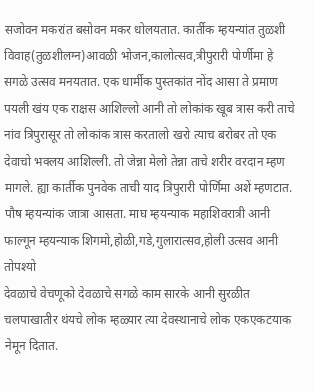सजोवन मकरांत बसोवन मकर धोलयतात. कार्तीक म्हयन्यांत तुळशी विवाह(तुळशीलग्न)आवळी भोजन,कालोत्सव,त्रीपुरारी पोर्णीमा हे सगळे उत्सव मनयतात. एक धार्मीक पुस्तकांत नोंद आसा ते प्रमाण पयली खंय एक राक्षस आशिल्लो आनी तो लोकांक खूब त्रास करी ताचे नांव त्रिपुरासूर तो लोकांक त्रास करतालो खरो त्याच बरोबर तो एक देवाचो भक्लय आशिल्ली. तो जेन्ना मेलो तेन्ना ताचे शरीर वरदान म्हण मागले. ह्या कार्तीक पुनवेक ताची याद त्रिपुरारी पोर्णिमा अशें म्हणटात. पौष म्हयन्यांक जात्रा आसता. माघ म्हयन्याक महाशिवरात्री आनी फाल्गून म्हयन्याक शिगमो,होळी,गडे,गुलारात्सव,होली उत्सव आनी तोपश्यो
देवळाचे वेचणूको देवळाचे सगळे काम सारके आनी सुरळीत चलपाखातीर थंयचे लोक म्हळ्यार त्या देवस्थानाचे लोक एकएकटयाक नेमून दितात.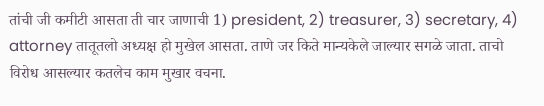तांची जी कमीटी आसता ती चार जाणाची 1) president, 2) treasurer, 3) secretary, 4) attorney तातूतलो अध्यक्ष हो मुखेल आसता. ताणे जर किते मान्यकेले जाल्यार सगळे जाता. ताचो विरोध आसल्यार कतलेच काम मुखार वचना.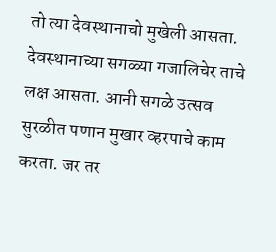तो त्या देवस्थानाचो मुखेली आसता. देवस्थानाच्या सगळ्या गजालिचेर ताचे लक्ष आसता. आनी सगळे उत्सव सुरळीत पणान मुखार व्हरपाचे काम करता. जर तर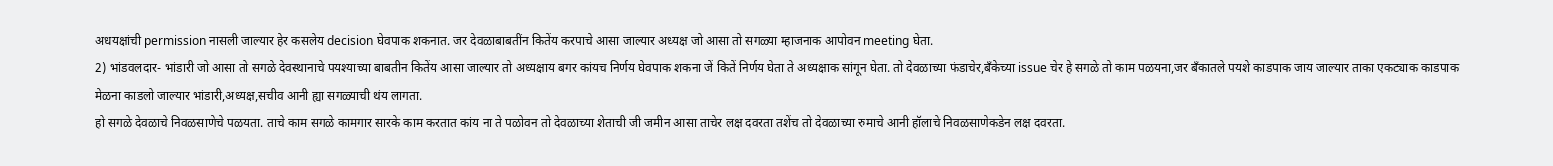अधयक्षांची permission नासली जाल्यार हेर कसलेय decision घेवपाक शकनात. जर देवळाबाबतींन कितेंय करपाचे आसा जाल्यार अध्यक्ष जो आसा तो सगळ्या म्हाजनाक आपोवन meeting घेता.
2) भांडवलदार- भांडारी जो आसा तो सगळे देवस्थानाचे पयश्याच्या बाबतीन कितेंय आसा जाल्यार तो अध्यक्षाय बगर कांयच निर्णय घेवपाक शकना जें कितें निर्णय घेता ते अध्यक्षाक सांगून घेता. तो देवळाच्या फंडाचेर,बॅंकेच्या issue चेर हे सगळे तो काम पळयना,जर बॅंकातले पयशे काडपाक जाय जाल्यार ताका एकट्याक काडपाक मेळना काडलो जाल्यार भांडारी,अध्यक्ष,सचीव आनी ह्या सगळ्याची थंय लागता.
हो सगळे देवळाचे निवळसाणेचे पळयता. ताचे काम सगळे कामगार सारके काम करतात कांय ना ते पळोवन तो देवळाच्या शेताची जी जमीन आसा ताचेर लक्ष दवरता तशेंच तो देवळाच्या रुमाचे आनी हॉलाचे निवळसाणेकडेन लक्ष दवरता.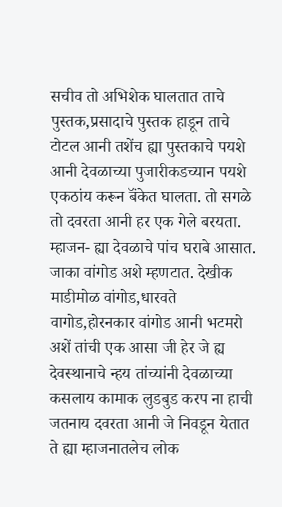सचीव तो अभिशेक घालतात ताचे पुस्तक,प्रसादाचे पुस्तक हाडून ताचे टोटल आनी तशेंच ह्या पुस्तकाचे पयशे आनी देवळाच्या पुजारीकडच्यान पयशे एकठांय करून बॅंकेत घालता. तो सगळे तो दवरता आनी हर एक गेले बरयता. म्हाजन- ह्या देवळाचे पांच घराबे आसात. जाका वांगोड अशे म्हणटात. देखीक माडीमोळ वांगोड,धारवते वागोड,होरनकार वांगोड आनी भटमरो अशें तांची एक आसा जी हेर जे ह्य देवस्थानाचे न्हय तांच्यांनी देवळाच्या कसलाय कामाक लुडबुड करप ना हाची जतनाय दवरता आनी जे निवडून येतात ते ह्या म्हाजनातलेच लोक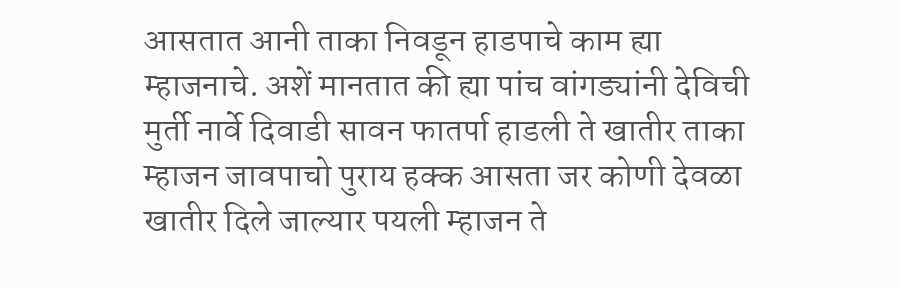आसतात आनी ताका निवडून हाडपाचे काम ह्या म्हाजनाचे. अशें मानतात की ह्या पांच वांगड्यांनी देविची मुर्ती नार्वे दिवाडी सावन फातर्पा हाडली ते खातीर ताका म्हाजन जावपाचो पुराय हक्क आसता जर कोणी देवळा खातीर दिले जाल्यार पयली म्हाजन ते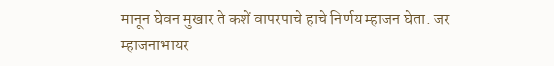मानून घेवन मुखार ते कशें वापरपाचे हाचे निर्णय म्हाजन घेता. जर म्हाजनाभायर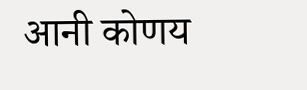आनी कोणय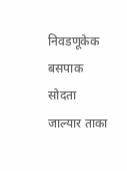निवडणूकेक बसपाक सोदता जाल्यार ताका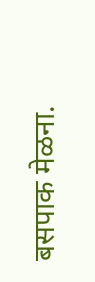बसपाक मेळना.